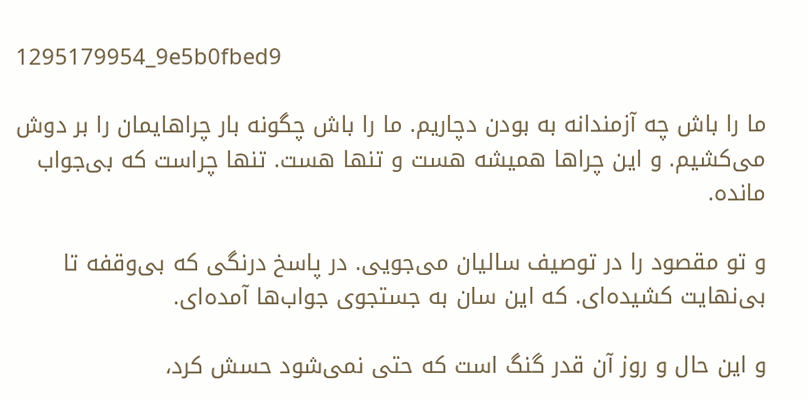1295179954_9e5b0fbed9

ما را باش چه آزمندانه به بودن دچاریم. ما را باش چگونه بار چراهایمان را بر دوش می‌کشیم. و این چراها همیشه هست و تنها هست. تنها چراست که بی‌جواب مانده.

و تو مقصود را در توصیف سالیان می‌جویی. در پاسخ درنگی که بی‌وقفه تا بی‌نهایت کشیده‌ای. که این سان به جستجوی جواب‌ها آمده‌ای.

و این حال و روز آن قدر گنگ است که حتی نمی‌شود حسش کرد،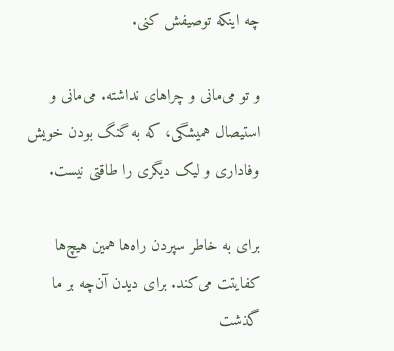چه اینکه توصیفش کنی.

و تو می‌مانی و چراهای نداشته. می‌مانی و استیصال همیشگی، که به گنگ بودن خویش وفاداری و لیک دیگری را طاقتی نیست.

برای به خاطر سپردن راه‌ها همین هیچ‌ها کفایتت می‌کند. برای دیدن آن‌چه بر ما گذشت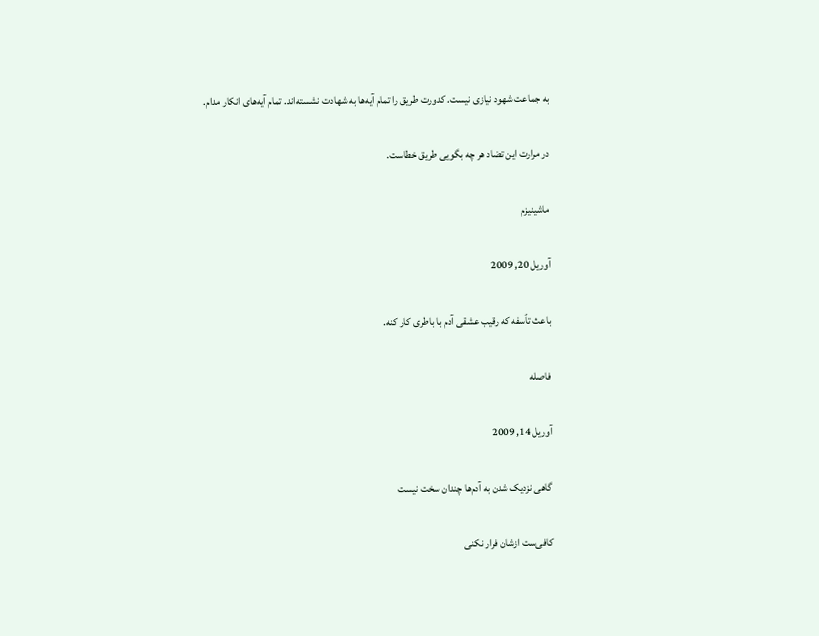به جماعت شهود نیازی نیست. کدورت طریق را تمام آیه‌ها به شهادت نشسته‌اند. تمام آیه‌های انکار مدام.

در مرارت این تضاد هر چه بگویی طریق خطاست.

ماشینیزم

آوریل 20, 2009

باعث تٱسفه که رقیب عشقی آدم با باطری کار کنه.

فاصله

آوریل 14, 2009

گاهی نزدیک شدن به آدم‌ها چندان سخت نیست

کافی‌ست ازشان فرار نکنی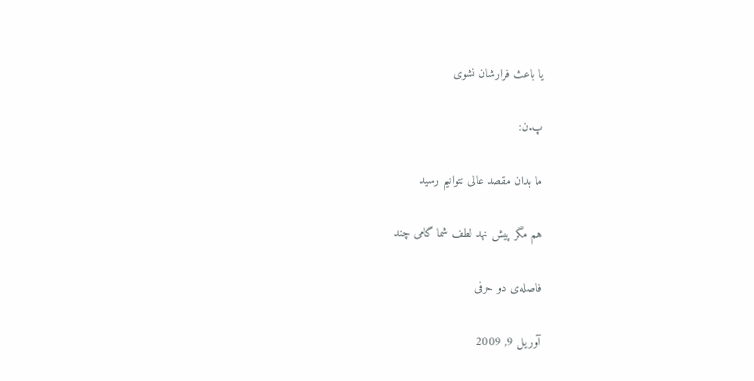یا باعث فرارشان نشوی

پ.ن:

ما بدان مقصد عالی نتوانیم رسید

هم مگر پیش نهد لطف شما گامی چند

فاصله‌ی دو حرفی

آوریل 9, 2009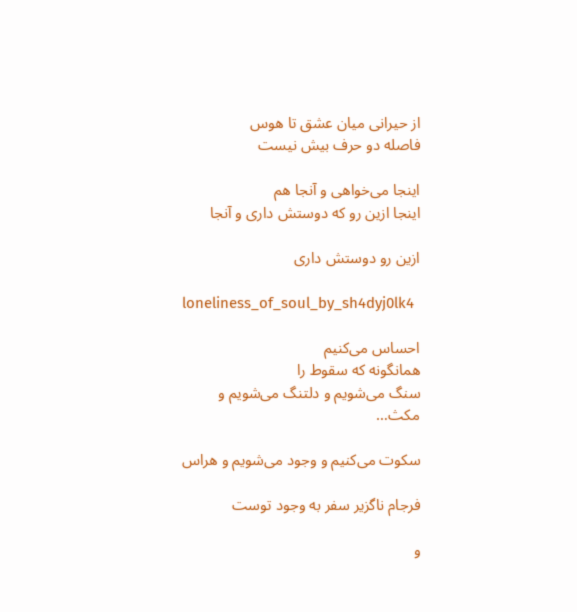از حیرانی میان عشق تا هوس
فاصله دو حرف بیش نیست

اینجا می‌خواهی و آنجا هم
اینجا ازین رو که دوستش داری و آنجا

ازین رو دوستش داری

loneliness_of_soul_by_sh4dyj0lk4

احساس می‌کنیم
همانگونه که سقوط را
سنگ می‌شویم و دلتنگ می‌شویم و
مکث…

سکوت می‌کنیم و وجود می‌شویم و هراس

فرجام ناگزیر سفر به وجود توست

و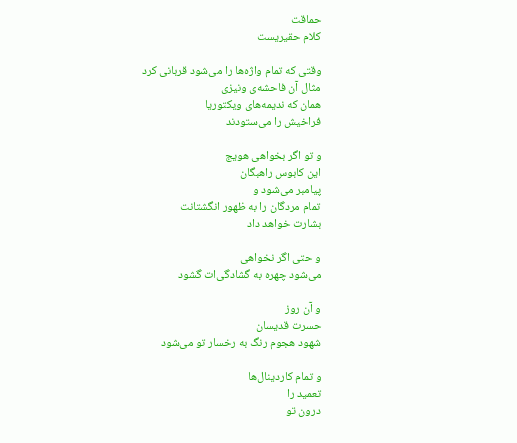حماقت
کلام حقیریست

وقتی که تمام واژه‌ها را می‌شود قربانی کرد
مثال آن فاحشه‌ی ونیزی
همان که ندیمه‌های ویکتوریا
فراخیش را می‌ستودند

و تو اگر بخواهی هویج
این کابوس راهبگان
پیامبر می‌شود و
تمام مردگان را به ظهور انگشتانت
بشارت خواهد داد

و حتی اگر نخواهی
می‌شود چهره به گشادگی‌ات گشود

و آن روز
حسرت قدیسان
شهود هجوم رنگ به رخسار تو می‌شود

و تمام کاردینال‌ها
تعمید را
درون تو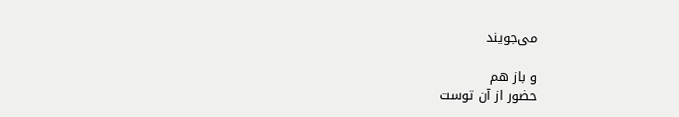می‌جویند

و باز هم
حضور از آن توست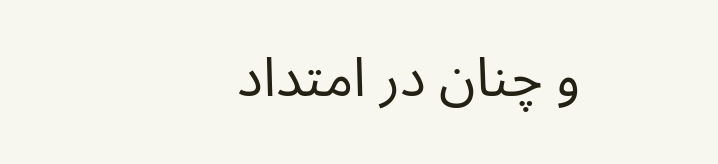و چنان در امتداد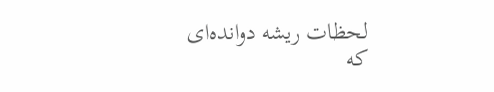لحظات ریشه دوانده‌ای
که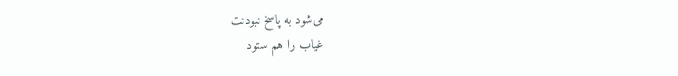می‌شود به پاسخ نبودنت
غیاب را هم ستود